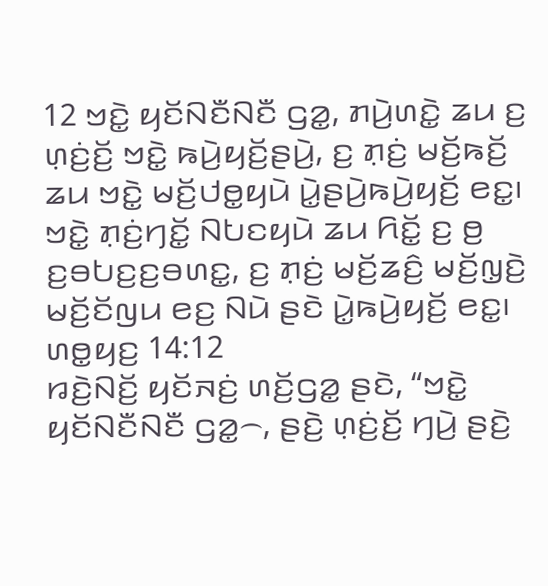12 ꤠꤢꤧ꤭ ꤟꤢꤩꤡꤢꤪꤡꤢꤪ ꤞꤤ꤭, ꤊꤣꤧ꤬ꤛꤢꤧ꤭ ꤘꤣ ꤢ꤬ ꤛ꤫ꤢꤦ꤬ꤢꤩ꤬ ꤠꤢꤧ꤭ ꤒꤣꤧ꤬ꤟꤢꤩ꤬ꤔꤣꤧ꤬, ꤢ꤬ ꤊ꤫ꤢꤦ꤬ ꤗꤢꤩ꤬ꤒꤢꤩ꤬ ꤘꤣ ꤠꤢꤧ꤭ ꤗꤢꤩ꤬ꤓꤥ꤭ꤟꤣꤧ ꤣꤧ꤭ꤔꤣꤧ꤬ꤒꤣꤧ꤬ꤟꤢꤩ꤬ ꤕꤢ꤭꤯ ꤠꤢꤧ꤭ ꤊ꤫ꤢꤦ꤬ꤚꤢꤩ꤭ ꤡꤝꤢꤟꤣꤧ ꤘꤣ ꤖꤢꤩ꤭ ꤢ꤬ ꤥ꤬ ꤢ꤬ꤋꤝꤢ꤬ꤢ꤬ꤋꤛꤢ꤭, ꤢ꤬ ꤊ꤫ꤢꤦ꤬ ꤗꤢꤩ꤬ꤘꤢꤨ꤬ ꤗꤢꤩ꤬ꤜ꤫ꤢꤧ꤬ ꤗꤢꤩ꤬ꤢꤩꤜꤣ ꤕꤢ꤬ ꤡꤣꤧ ꤔꤢꤧ ꤣꤧ꤭ꤒꤣꤧ꤬ꤟꤢꤩ꤬ ꤕꤢ꤭꤯
ꤛꤥ꤭ꤟꤢ꤬ 14:12
ꤙꤢꤧ꤬ꤡꤢꤩ꤬ ꤟꤢꤩꤏꤢꤦ꤬ ꤛꤢꤩ꤬ꤞꤤ꤭ ꤔꤢꤧ, “ꤠꤢꤧ꤭ ꤟꤢꤩꤡꤢꤪꤡꤢꤪ ꤞꤤ꤭꤮, ꤔꤢꤧ꤬ ꤛ꤫ꤢꤦ꤬ꤢꤩ꤬ ꤚꤣꤧ꤬ ꤔꤢꤧ꤬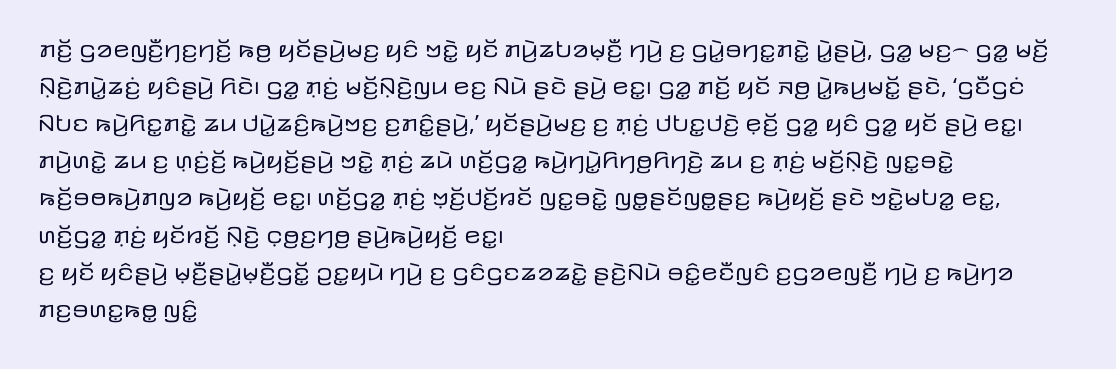ꤊꤢꤩ꤬ ꤞꤤꤕꤜꤢꤪ꤬ꤚꤢ꤬ꤚꤢꤩ꤬ ꤒꤥ꤬ ꤟꤢꤩꤔꤣꤧ꤬ꤗꤢ꤬ ꤟꤢꤨ ꤠꤢꤧ꤭ ꤟꤢꤩ ꤊꤣꤧ꤬ꤘꤝꤤꤗ꤫ꤢꤪ꤬ ꤚꤣꤧ꤬ ꤢ꤬ ꤞꤣꤧ꤭ꤋꤚꤢ꤭ꤊꤢꤧ꤭ ꤣꤧ꤭ꤔꤣꤧ꤬, ꤞꤤ꤭ ꤗꤢ꤬꤮ ꤞꤤ꤭ ꤗꤢꤩ꤬ ꤡ꤫ꤢꤧ꤬ꤊꤣꤧ꤭ꤘꤢꤦ꤬ ꤟꤢꤨꤔꤣꤧ꤬ ꤖꤢꤧ꤯ ꤞꤤ꤭ ꤊ꤫ꤢꤦ꤬ ꤗꤢꤩ꤬ꤡ꤫ꤢꤧ꤬ꤜꤣ ꤕꤢ꤬ ꤡꤣꤧ ꤔꤢꤧ ꤔꤣꤧ꤬ ꤕꤢ꤭꤯ ꤞꤤ꤭ ꤊꤢꤩ꤬ ꤟꤢꤩ ꤏꤥ꤬ ꤣꤧ꤭ꤒꤣ꤬ꤗꤢꤩ꤭ ꤔꤢꤧ, ‘ꤞꤢꤪꤞꤢꤦ ꤡꤝꤢ ꤒꤣꤧ꤬ꤖꤢ꤭ꤊꤢꤧ꤭ ꤘꤣ ꤓꤣꤧ꤭ꤘꤢꤨ꤬ꤒꤣꤧ꤬ꤠꤢ꤬ ꤢ꤬ꤊꤢꤨ꤭ꤔꤣꤧ꤬,’ ꤟꤢꤩꤔꤣꤧ꤬ꤗꤢ꤬ ꤢ꤬ ꤊ꤫ꤢꤦ꤬ ꤓꤝꤢ꤭ꤓꤢꤧ꤬ ꤕ꤫ꤢꤩ꤬ ꤞꤤ꤭ ꤟꤢꤨ ꤞꤤ꤭ ꤟꤢꤩ ꤔꤣꤧ꤬ ꤕꤢ꤭꤯
ꤊꤣꤧ꤬ꤛꤢꤧ꤭ ꤘꤣ ꤢ꤬ ꤛ꤫ꤢꤦ꤬ꤢꤩ꤬ ꤒꤣꤧ꤬ꤟꤢꤩ꤬ꤔꤣꤧ꤬ ꤠꤢꤧ꤭ ꤊ꤫ꤢꤦ꤬ ꤘꤣꤧ ꤛꤢꤩ꤬ꤞꤤ꤭ ꤒꤣꤧ꤬ꤚꤣꤧ꤭ꤖꤚꤥ꤬ꤖꤚꤢꤧ꤬ ꤘꤣ ꤢ꤬ ꤊ꤫ꤢꤦ꤬ ꤗꤢꤩ꤬ꤡ꤫ꤢꤧ꤬ ꤜꤢ꤭ꤋꤢꤧ꤭ ꤒꤢꤩ꤬ꤋꤥꤒꤣꤧ꤬ꤊꤜꤤ ꤒꤣꤧ꤬ꤟꤢꤩ꤬ ꤕꤢ꤭꤯ ꤛꤢꤩ꤬ꤞꤤ꤭ ꤊ꤫ꤢꤦ꤬ ꤠ꤫ꤢꤩ꤬ꤓꤢꤩ꤬ꤙꤢꤩ ꤜꤢ꤭ꤋꤢꤧ꤭ ꤜꤥ꤭ꤔꤢꤩꤜꤥ꤭ꤔꤢ꤬ ꤒꤣꤧ꤬ꤟꤢꤩ꤬ ꤔꤢꤧ ꤠꤢꤧ꤭ꤗꤝꤤ꤭ ꤕꤢ꤭, ꤛꤢꤩ꤬ꤞꤤ꤭ ꤊ꤫ꤢꤦ꤬ ꤟꤢꤩꤙꤢꤩ꤬ ꤡ꤫ꤢꤧ꤬ ꤍ꤫ꤥ꤬ꤢ꤬ꤚꤥ꤬ ꤔꤣꤧ꤬ꤒꤣꤧ꤬ꤟꤢꤩ꤬ ꤕꤢ꤭꤯
ꤢ꤬ ꤟꤢꤩ ꤟꤢꤨꤔꤣꤧ꤬ ꤗ꤫ꤢꤪ꤬ꤔꤣꤧ꤭ꤗ꤫ꤢꤪ꤬ꤞꤢꤩ꤭ ꤑꤢ꤭ꤟꤣꤧ ꤚꤣꤧ꤬ ꤢ꤬ ꤞꤢꤨꤞꤢꤘꤤꤘꤢꤧ꤭ ꤔꤢꤧ꤬ꤡꤣꤧ ꤋꤢꤨ꤭ꤕꤢꤪꤜꤢꤨ ꤢ꤬ꤞꤤꤕꤜꤢꤪ꤬ ꤚꤣꤧ꤬ ꤢ꤬ ꤒꤣꤧ꤬ꤚꤤ ꤊꤢ꤬ꤋꤛꤢ꤭ꤒꤥ꤭ ꤜꤢꤨ꤭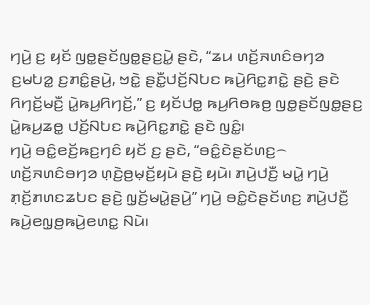ꤚꤣꤧ꤬ ꤢ꤬ ꤟꤢꤩ ꤜꤥ꤭ꤔꤢꤩꤜꤥ꤭ꤔꤢ꤬ꤣꤧ꤭ ꤔꤢꤧ, “ꤘꤣ ꤛꤢꤩ꤬ꤏꤛꤢꤨꤋꤚꤤ ꤢ꤬ꤗꤝꤤ꤭ ꤢ꤬ꤊꤢꤨ꤭ꤔꤣꤧ꤬, ꤠꤢꤧ꤭ ꤔꤢꤪ꤭ꤓꤢꤩ꤬ꤡꤝꤢ ꤒꤣꤧ꤬ꤖꤢ꤭ꤊꤢꤧ꤭ ꤔꤢꤧ꤬ ꤔꤢꤧ ꤖꤚꤢꤩ꤬ꤗꤢꤪ꤬ ꤣꤧ꤭ꤒꤣ꤬ꤖꤚꤢꤩ꤬,” ꤢ꤬ ꤟꤢꤩꤓꤥ꤭ ꤒꤣ꤬ꤖꤥꤒꤥ꤬ ꤜꤥ꤭ꤔꤢꤩꤜꤥ꤭ꤔꤢ꤬ ꤣꤧ꤭ꤒꤣ꤬ꤘꤥ꤭ ꤓꤢꤩ꤬ꤡꤝꤢ ꤒꤣꤧ꤬ꤖꤢ꤭ꤊꤢꤧ꤭ ꤔꤢꤧ ꤜꤢꤨ꤭꤯
ꤚꤣꤧ꤬ ꤋꤢꤨ꤭ꤕꤢꤩ꤬ꤒꤢ꤬ꤚꤢꤨ ꤟꤢꤩ ꤢ꤬ ꤔꤢꤧ, “ꤋꤢꤨ꤭ꤢꤧꤔꤢꤩꤛꤢ꤬꤮ ꤛꤢꤩ꤬ꤏꤛꤢꤨꤋꤚꤤ ꤛ꤫ꤢꤧ꤬ꤥ꤬ꤗ꤫ꤢꤩ꤬ꤟꤣꤧ ꤔꤢꤧ꤬ ꤟꤣꤧ꤯ ꤊꤣꤧ꤬ꤓꤢꤪ꤬ ꤗꤣꤧ꤭ ꤚꤣꤧ꤬ ꤊ꤫ꤢꤩ꤬ꤊꤛꤢꤘꤝꤢ ꤔꤢꤧ꤬ ꤜ꤫ꤢꤩ꤬ꤗꤣꤧ꤭ꤔꤣꤧ꤬” ꤚꤣꤧ꤬ ꤋꤢꤨ꤭ꤢꤧꤔꤢꤩꤛꤢ꤬ ꤊꤣꤧ꤬ꤓꤢꤪ꤬ ꤒꤣꤧ꤬ꤕꤜ꤫ꤥ꤬ꤒꤣꤧ꤬ꤕꤛꤢ꤭ ꤡꤣꤧ꤯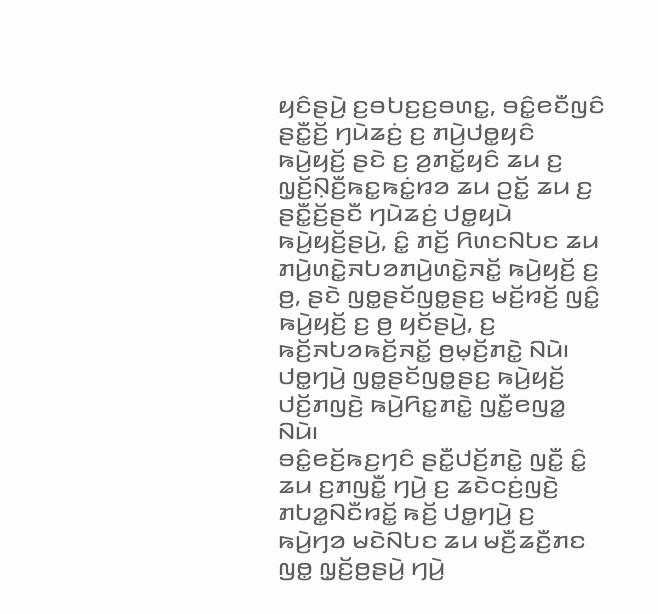ꤟꤢꤨꤔꤣꤧ꤬ ꤢ꤬ꤋꤝꤢ꤬ꤢ꤬ꤋꤛꤢ꤭, ꤋꤢꤨ꤭ꤕꤢꤪꤜꤢꤨ ꤔꤢꤪ꤭ꤢꤩ꤬ ꤚꤣꤧꤘꤢꤦ꤬ ꤢ꤬ ꤊꤣꤧ꤬ꤓꤥ꤭ꤟꤢꤨ ꤒꤣꤧ꤬ꤟꤢꤩ꤬ ꤔꤢꤧ ꤢ꤬ ꤤ꤬ꤊꤢꤩ꤭ꤟꤢꤨ ꤘꤣ ꤢ꤬ ꤜ꤫ꤢꤩ꤬ꤡ꤫ꤢꤪ꤬ꤒꤢ꤭ꤒꤢꤦ꤭ꤙꤤ ꤘꤣ ꤑꤢꤩ꤭ ꤘꤣ ꤢ꤬ ꤔꤢꤪ꤭ꤢꤩ꤬ꤔꤢꤪ ꤚꤣꤧꤘꤢꤦ꤬ ꤓꤥ꤭ꤟꤣꤧ ꤒꤣꤧ꤬ꤟꤢꤩ꤬ꤔꤣꤧ꤬, ꤢꤨ꤭ ꤊꤢꤩ꤬ ꤖꤛꤢꤡꤝꤢ ꤘꤣ ꤊꤣꤧ꤬ꤛꤢꤧ꤭ꤏꤝꤤꤊꤣꤧ꤬ꤛꤢꤧ꤭ꤏꤢꤩ꤭ ꤒꤣꤧ꤬ꤟꤢꤩ꤬ ꤢ꤬ ꤥ꤬, ꤔꤢꤧ ꤜꤥ꤭ꤔꤢꤩꤜꤥ꤭ꤔꤢ꤬ ꤗꤢꤩ꤬ꤙꤢꤩ꤬ ꤜꤢꤨ꤭ ꤒꤣꤧ꤬ꤟꤢꤩ꤬ ꤢ꤬ ꤥ꤬ ꤟꤢꤩꤔꤣꤧ꤬, ꤢ꤬ ꤒꤢꤩ꤬ꤏꤝꤤꤒꤢꤩ꤬ꤏꤢꤩ꤭ ꤥ꤬ꤗ꤫ꤢꤩ꤬ꤊꤢꤧ꤭ ꤡꤣꤧ꤯ ꤓꤥ꤭ꤚꤣꤧ꤬ ꤜꤥ꤭ꤔꤢꤩꤜꤥ꤭ꤔꤢ꤬ ꤒꤣꤧ꤬ꤟꤢꤩ꤬ ꤓꤢꤩ꤬ꤊꤜꤢꤧ꤬ ꤒꤣꤧ꤬ꤖꤢ꤭ꤊꤢꤧ꤭ ꤜꤢꤪ꤭ꤕꤜꤤ꤭ ꤡꤣꤧ꤯
ꤋꤢꤨ꤭ꤕꤢꤩ꤬ꤒꤢ꤬ꤚꤢꤨ ꤔꤢꤪ꤭ꤓꤢꤩ꤬ꤊꤢꤧ꤭ ꤜꤢꤪ꤭ ꤢꤨ꤭ ꤘꤣ ꤢ꤬ꤊꤜꤢꤪ꤭ ꤚꤣꤧ꤬ ꤢ꤬ ꤘꤢꤧꤍꤢꤦ꤬ꤜꤢꤧ꤬ ꤊꤝꤤ꤭ꤡꤢꤪꤙꤢꤩ꤭ ꤒꤢꤩ꤬ ꤓꤥ꤭ꤚꤣꤧ꤬ ꤢ꤬ ꤒꤣꤧ꤬ꤚꤤ ꤗꤢꤧꤡꤝꤢ ꤘꤣ ꤗꤢꤪ꤬ꤘꤢꤪ꤬ꤊꤢ ꤜꤥ꤭ ꤜ꤫ꤢꤩ꤬ꤥ꤬ꤔꤣꤧ꤬ ꤚꤣꤧ꤬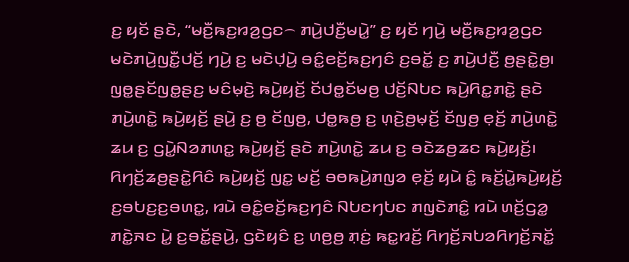ꤢ꤬ ꤟꤢꤩ ꤔꤢꤧ, “ꤗꤢꤪ꤬ꤒꤢ꤬ꤙꤤ꤬ꤞꤢ꤮ ꤊꤣꤧ꤬ꤓꤢꤪ꤬ꤗꤣꤧ꤭” ꤢ꤬ ꤟꤢꤩ ꤚꤣꤧ꤬ ꤗꤢꤪ꤬ꤒꤢ꤬ꤙꤤ꤬ꤞꤢ ꤗꤢꤧꤊꤣꤧ꤬ꤜꤢꤪ꤭ꤓꤢꤩ꤬ ꤚꤣꤧ꤬ ꤢ꤬ ꤗꤢꤧꤓ꤫ꤣꤧ꤬ ꤋꤢꤨ꤭ꤕꤢꤩ꤬ꤒꤢ꤬ꤚꤢꤨ ꤢ꤬ꤋꤢꤩ꤭ ꤢ꤬ ꤊꤣꤧ꤬ꤓꤢꤪ꤬ ꤥ꤬ꤔꤢꤧ꤭ꤥ꤬꤯
ꤜꤥ꤭ꤔꤢꤩꤜꤥ꤭ꤔꤢ꤬ ꤗꤢꤨꤗ꤫ꤢꤧ꤬ ꤒꤣꤧ꤬ꤟꤢꤩ꤬ ꤢꤩꤓꤥ꤭ꤢꤩꤗꤥ꤬ ꤓꤢꤩ꤬ꤡꤝꤢ ꤒꤣꤧ꤬ꤖꤢ꤭ꤊꤢꤧ꤭ ꤔꤢꤧ ꤊꤣꤧ꤬ꤛꤢꤧ꤭ ꤒꤣꤧ꤬ꤟꤢꤩ꤬ ꤔꤣꤧ꤬ ꤢ꤬ ꤥ꤬ ꤢꤩꤜꤥ꤬, ꤓꤥ꤭ꤒꤥ꤬ ꤢ꤬ ꤛ꤫ꤢꤧ꤬ꤥ꤬ꤗ꤫ꤢꤩ꤬ ꤢꤩꤜꤥ꤬ ꤕ꤫ꤢꤩ꤬ ꤊꤣꤧ꤬ꤛꤢꤧ꤭ ꤘꤣ ꤢ꤬ ꤞꤣꤧ꤭ꤡꤤꤊꤛꤢ꤭ ꤒꤣꤧ꤬ꤟꤢꤩ꤬ ꤔꤢꤧ ꤊꤣꤧ꤬ꤛꤢꤧ꤭ ꤘꤣ ꤢ꤬ ꤋꤢꤧꤘꤥ꤬ꤘꤢ ꤒꤣꤧ꤬ꤟꤢꤩ꤬꤯
ꤖꤚꤢꤩ꤬ꤘꤥ꤬ꤔꤢꤧ꤭ꤖꤢꤨ ꤒꤣꤧ꤬ꤟꤢꤩ꤬ ꤜꤢ꤭ ꤗꤢꤩ꤬ ꤋꤥꤒꤣꤧ꤬ꤊꤜꤤ ꤕ꤫ꤢꤩ꤬ ꤟꤣꤧ ꤢꤨ꤭ ꤒꤢꤩ꤬ꤣꤧ꤭ꤒꤣꤧ꤬ꤟꤢꤩ꤬ ꤢ꤬ꤋꤝꤢ꤬ꤢ꤬ꤋꤛꤢ꤭, ꤙꤣꤧ ꤋꤢꤨ꤭ꤕꤢꤩ꤬ꤒꤢ꤬ꤚꤢꤨ ꤡꤝꤢꤚꤝꤢ ꤊꤜꤢꤧꤊꤢꤨ꤭ ꤙꤣꤧ ꤛꤢꤩ꤬ꤞꤤ꤭ ꤊꤢꤧ꤭ꤏꤢ ꤣꤧ꤭ ꤢ꤬ꤋꤢꤩ꤭ꤔꤣꤧ꤬, ꤞꤢꤧꤟꤢꤨ ꤢ꤬ ꤛꤥ꤬ꤥ꤬ ꤊ꤫ꤢꤦ꤬ ꤒꤢ꤭ꤙꤢꤩ꤬ ꤖꤚꤢꤩ꤬ꤏꤝꤤꤖꤚꤢꤩ꤬ꤏꤢꤩ꤭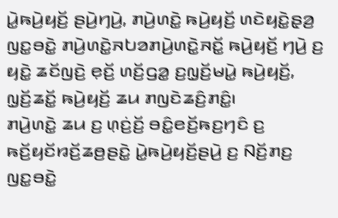ꤣꤧ꤭ꤒꤣꤧ꤬ꤟꤢꤩ꤬ ꤔꤣꤧ꤬ꤚꤣꤧ꤬, ꤊꤣꤧ꤬ꤛꤢꤧ꤭ ꤒꤣꤧ꤬ꤟꤢꤩ꤬ ꤛꤢꤧꤟꤢꤧ꤭ꤔ꤫ꤤ꤬ ꤜꤢ꤭ꤋꤢꤧ꤭ ꤊꤣꤧ꤬ꤛꤢꤧ꤭ꤏꤝꤤꤊꤣꤧ꤬ꤛꤢꤧ꤭ꤏꤢꤩ꤭ ꤒꤣꤧ꤬ꤟꤢꤩ꤬ ꤚꤣꤧ꤬ ꤢ꤬ ꤟꤢꤧ꤭ ꤘꤢꤩꤜꤢꤧ꤬ ꤕ꤫ꤢꤩ꤬ ꤛꤢꤩ꤬ꤞꤤ꤭ ꤢ꤬ꤜ꤫ꤢꤩ꤬ꤗꤣꤧ꤭ ꤒꤣꤧ꤬ꤟꤢꤩ꤬, ꤜ꤫ꤢꤩ꤬ꤘꤢꤩ꤭ ꤒꤣꤧ꤬ꤟꤢꤩ꤬ ꤘꤣ ꤊꤜꤢꤧꤘꤢꤨ꤬ꤊꤢꤨ꤭꤯
ꤊꤣꤧ꤬ꤛꤢꤧ꤭ ꤘꤣ ꤢ꤬ ꤛ꤫ꤢꤦ꤬ꤢꤩ꤬ ꤋꤢꤨ꤭ꤕꤢꤩ꤬ꤒꤢ꤬ꤚꤢꤨ ꤢ꤬ ꤒꤢꤩ꤬ꤟꤢꤩꤙꤢꤩ꤬ꤘꤥ꤬ꤔꤢꤧ꤭ ꤣꤧ꤭ꤒꤣꤧ꤬ꤟꤢꤩ꤬ꤔꤣꤧ꤬ ꤢ꤬ ꤡꤢꤩ꤬ꤊꤢ꤬ ꤜꤢ꤭ꤋꤢꤧ꤭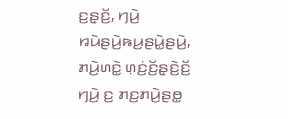ꤢ꤬ꤔ꤫ꤢꤩ꤬, ꤚꤣꤧ꤬ ꤙꤣꤧꤔꤣꤧ꤬ꤒꤣ꤬ꤔꤣꤧ꤭ꤔꤣꤧ꤬, ꤊꤣꤧ꤬ꤛꤢꤧ꤭ ꤛ꤫ꤢꤦ꤬ꤢꤩ꤬ꤔ꤫ꤢꤧ꤬ꤢꤩ꤬ ꤚꤣꤧ꤬ ꤢ꤬ ꤊꤢ꤬ꤊꤣꤧ꤬ꤔꤥ꤭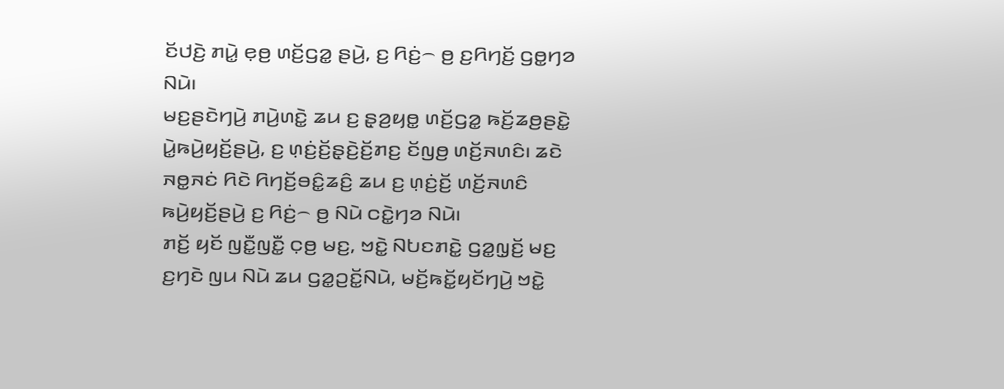ꤢꤩꤓꤢꤧ꤬ ꤊꤣꤧ꤭ ꤕ꤫ꤥ꤬ ꤛꤢꤩ꤬ꤞꤤ꤭ ꤔꤣꤧ꤬, ꤢ꤬ ꤖꤢꤦ꤬꤮ ꤥ꤬ ꤢ꤬ꤖꤚꤢꤩ꤬ ꤞꤥ꤭ꤚꤤ ꤡꤣꤧ꤯
ꤗꤢ꤬ꤔꤢꤧꤚꤣꤧ꤬ ꤊꤣꤧ꤬ꤛꤢꤧ꤭ ꤘꤣ ꤢ꤬ ꤔ꤫ꤤ꤬ꤟꤥ꤭ ꤛꤢꤩ꤬ꤞꤤ꤭ ꤒꤢꤩ꤬ꤘꤥ꤬ꤔꤢꤧ꤭ ꤣꤧ꤭ꤒꤣꤧ꤬ꤟꤢꤩ꤬ꤔꤣꤧ꤬, ꤢ꤬ ꤛ꤫ꤢꤦ꤬ꤢꤩ꤬ꤔ꤫ꤢꤧ꤬ꤢꤩ꤬ꤊꤢ꤬ ꤢꤩꤜꤥ꤬ ꤛꤢꤩ꤬ꤏꤛꤢꤨ꤯ ꤘꤢꤧ ꤏꤥ꤭ꤏꤢꤦ ꤖꤢꤧ ꤖꤚꤢꤩ꤬ꤋꤢꤨ꤭ꤘꤢꤨ꤬ ꤘꤣ ꤢ꤬ ꤛ꤫ꤢꤦ꤬ꤢꤩ꤬ ꤛꤢꤩ꤬ꤏꤛꤢꤨ ꤒꤣꤧ꤬ꤟꤢꤩ꤬ꤔꤣꤧ꤬ ꤢ꤬ ꤖꤢꤦ꤬꤮ ꤥ꤬ ꤡꤣꤧ ꤍꤢꤧ꤭ꤚꤤ ꤡꤣꤧ꤯
ꤊꤢꤩ꤬ ꤟꤢꤩ ꤜꤢꤪ꤭ꤜꤢꤪ꤭ ꤍ꤫ꤥ꤬ ꤗꤢ꤬, ꤠꤢꤧ꤭ ꤡꤝꤢꤊꤢꤧ꤭ ꤞꤤ꤭ꤜ꤫ꤢꤩ꤬ ꤗꤢ꤬ ꤢ꤬ꤚꤢꤧ ꤜꤣ ꤡꤣꤧ ꤘꤣ ꤞꤤ꤭ꤑꤢꤩ꤭ꤡꤣꤧ, ꤗꤢꤩ꤬ꤒꤢꤩ꤭ꤟꤢꤩꤚꤣꤧ꤬ ꤠꤢꤧ꤭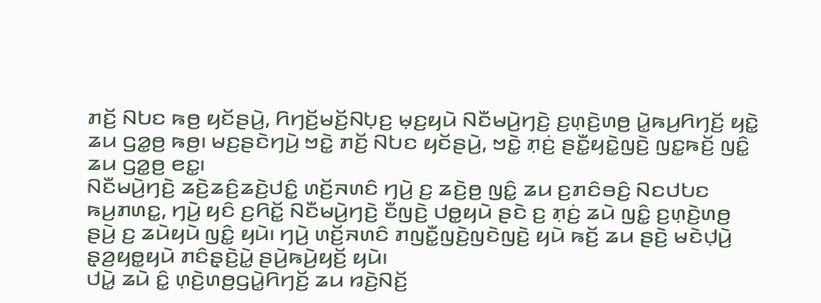ꤊꤢꤩ꤬ ꤡꤝꤢ ꤒꤥ꤬ ꤟꤢꤩꤔꤣꤧ꤬, ꤖꤚꤢꤩ꤬ꤗꤢꤩ꤬ꤡꤝ꤫ꤢ꤬ ꤗ꤫ꤢ꤬ꤟꤣꤧ ꤡꤢꤪꤗꤣꤧ꤬ꤚꤢꤧ꤬ ꤢ꤬ꤛ꤫ꤢꤧ꤬ꤛꤥ꤬ ꤣꤧ꤭ꤒꤣ꤬ꤖꤚꤢꤩ꤬ ꤟꤢꤧ꤭ ꤘꤣ ꤞꤤ꤭ꤥ꤬ ꤒꤥ꤬꤯ ꤗꤢ꤬ꤔꤢꤧꤚꤣꤧ꤬ ꤠꤢꤧ꤭ ꤊꤢꤩ꤬ ꤡꤝꤢ ꤟꤢꤩꤔꤣꤧ꤬, ꤠꤢꤧ꤭ ꤊ꤫ꤢꤦ꤬ ꤔꤢꤪ꤭ꤟꤢꤧ꤭ꤜꤢꤧ꤬ ꤜꤢ꤭ꤒꤢꤩ꤬ ꤜꤢꤨ꤭ ꤘꤣ ꤞꤤ꤭ꤥ꤬ ꤕꤢ꤭꤯
ꤡꤢꤪꤗꤣꤧ꤬ꤚꤢꤧ꤬ ꤘꤢꤧ꤬ꤘꤢꤨ꤬ꤘꤢꤧ꤬ꤓꤢꤨ꤭ ꤛꤢꤩ꤬ꤏꤛꤢꤨ ꤚꤣꤧ꤬ ꤢ꤬ ꤘꤢꤧ꤬ꤥ꤬ ꤜꤢꤨ꤭ ꤘꤣ ꤢ꤬ꤊꤢꤨꤋꤢꤨ꤬ ꤡꤢꤓꤝꤢ ꤒꤣ꤬ꤊꤛꤢ꤭, ꤚꤣꤧ꤬ ꤟꤢꤨ ꤢ꤬ꤖꤢꤩ꤭ ꤡꤢꤪꤗꤣꤧ꤬ꤚꤢꤧ꤬ ꤢꤪꤜꤢꤧ꤬ ꤓꤥ꤭ꤟꤣꤧ ꤔꤢꤧ ꤢ꤬ ꤊ꤫ꤢꤦ꤬ ꤘꤣꤧ ꤜꤢꤨ꤭ ꤢ꤬ꤛ꤫ꤢꤧ꤬ꤛꤥ꤬ ꤔꤣꤧ꤬ ꤢ꤬ ꤘꤣꤧꤟꤣꤧ ꤜꤢꤨ꤭ ꤟꤣꤧ꤯ ꤚꤣꤧ꤬ ꤛꤢꤩ꤬ꤏꤛꤢꤨ ꤊꤜꤢꤪ꤭ꤜꤢꤧ꤬ꤜꤢꤧꤜꤢꤧ꤬ ꤟꤣꤧ ꤒꤢꤩ꤬ ꤘꤣ ꤔꤢꤧ꤬ ꤗꤢꤧꤓ꤫ꤣꤧ꤬ ꤔ꤫ꤤ꤬ꤟꤥ꤭ꤟꤣꤧ ꤊꤢꤨꤔ꤫ꤢꤧ꤬ꤣꤧ꤭ ꤔꤣꤧ꤬ꤒꤣꤧ꤬ꤟꤢꤩ꤬ ꤟꤣꤧ꤯
ꤓꤣꤧ꤭ ꤘꤣꤧ ꤢꤨ꤭ ꤛ꤫ꤢꤧ꤬ꤛꤥ꤬ꤞꤣꤧ꤭ꤖꤚꤢꤩ꤬ ꤘꤣ ꤙꤢꤧ꤬ꤡꤢꤩ꤬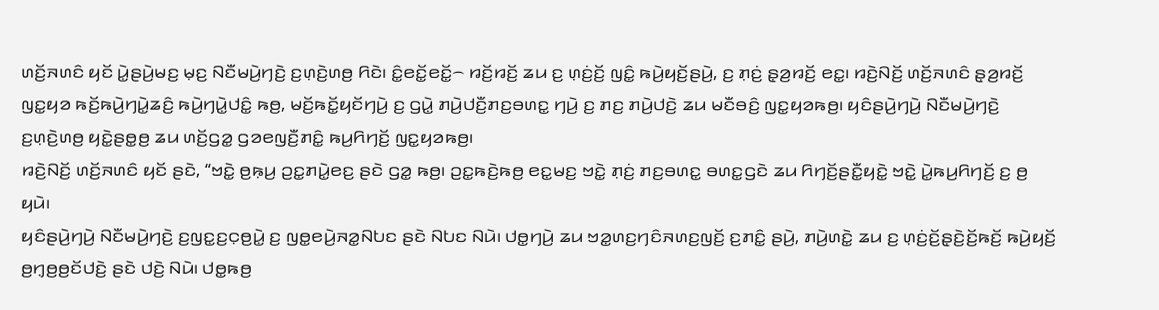ꤛꤢꤩ꤬ꤏꤛꤢꤨ ꤟꤢꤩ ꤣꤧ꤭ꤔꤣꤧ꤬ꤗꤢ꤬ ꤗ꤫ꤢ꤬ ꤡꤢꤪꤗꤣꤧ꤬ꤚꤢꤧ꤬ ꤢ꤬ꤛ꤫ꤢꤧ꤬ꤛꤥ꤬ ꤖꤢꤧ꤯ ꤢꤨ꤭ꤕꤢꤩ꤭ꤕꤢꤩ꤭꤮ ꤙꤢꤩ꤬ꤙꤢꤩ꤬ ꤘꤣ ꤢ꤬ ꤛ꤫ꤢꤦ꤬ꤢꤩ꤬ ꤜꤢꤨ꤭ ꤒꤣꤧ꤬ꤟꤢꤩ꤬ꤔꤣꤧ꤬, ꤢ꤬ ꤊ꤫ꤢꤦ꤬ ꤔ꤫ꤤ꤬ꤙꤢꤩ꤬ ꤕꤢ꤭꤯ ꤙꤢꤧ꤬ꤡꤢꤩ꤬ ꤛꤢꤩ꤬ꤏꤛꤢꤨ ꤔ꤫ꤤ꤬ꤙꤢꤩ꤬ ꤜꤢ꤭ꤟꤤ ꤒꤢꤩ꤬ꤒꤣꤧ꤬ꤚꤣꤧ꤭ꤘꤢꤨ꤬ ꤒꤣꤧ꤬ꤚꤣꤧ꤭ꤓꤢꤨ꤭ ꤒꤥ꤬, ꤗꤢꤩ꤬ꤒꤢꤩ꤭ꤟꤢꤩꤚꤣꤧ꤬ ꤢ꤬ ꤞꤣꤧ꤭ ꤊꤣꤧ꤬ꤓꤢꤪ꤬ꤊꤢ꤬ꤋꤛꤢ꤭ ꤚꤣꤧ꤬ ꤢ꤬ ꤊꤢ꤬ ꤊꤣꤧ꤬ꤓꤢꤧ꤬ ꤘꤣ ꤗꤢꤪꤋꤢꤨ꤬ ꤜꤢ꤭ꤟꤤꤒꤥ꤬꤯ ꤟꤢꤨꤔꤣꤧ꤬ꤚꤣꤧ꤬ ꤡꤢꤪꤗꤣꤧ꤬ꤚꤢꤧ꤬ ꤢ꤬ꤛ꤫ꤢꤧ꤬ꤛꤥ꤬ ꤟꤢꤧ꤭ꤔꤥ꤭ꤥ꤬ ꤘꤣ ꤛꤢꤩ꤬ꤞꤤ꤭ ꤞꤤꤕꤜꤢꤪ꤬ꤊꤢꤨ꤭ ꤒꤣ꤬ꤖꤚꤢꤩ꤬ ꤜꤢ꤭ꤟꤤꤒꤥ꤬꤯
ꤙꤢꤧ꤬ꤡꤢꤩ꤬ ꤛꤢꤩ꤬ꤏꤛꤢꤨ ꤟꤢꤩ ꤔꤢꤧ, “ꤠꤢꤧ꤭ ꤥ꤬ꤒ꤫ꤣ꤬ ꤑꤢ꤭ꤊꤣꤧ꤭ꤕꤢ꤬ ꤔꤢꤧ ꤞꤤ꤭ ꤒꤥ꤬꤯ ꤑꤢ꤭ꤒꤢꤧ꤬ꤒꤥ꤬ ꤕꤢ꤭ꤗꤢ꤬ ꤠꤢꤧ꤭ ꤊ꤫ꤢꤦ꤬ ꤊꤢ꤬ꤋꤛꤢ꤭ ꤋꤛꤢ꤭ꤞꤢꤧ ꤘꤣ ꤖꤚꤢꤩ꤬ꤔꤢꤪ꤭ꤟꤢꤧ꤭ ꤠꤢꤧ꤭ ꤣꤧ꤭ꤒꤣ꤬ꤖꤚꤢꤩ꤬ ꤢ꤬ ꤥ꤬ ꤟꤣꤧ꤯
ꤟꤢꤨꤔꤣꤧ꤬ꤚꤣꤧ꤬ ꤡꤢꤪꤗꤣꤧ꤬ꤚꤢꤧ꤬ ꤢ꤬ꤜꤢ꤭ꤢ꤬ꤍ꤫ꤥ꤬ꤣꤧ꤭ ꤢ꤬ ꤜꤥ꤭ꤕꤣꤧ꤬ꤏꤤ꤭ꤡꤝꤢ ꤔꤢꤧ ꤡꤝꤢ ꤡꤣꤧ꤯ ꤓꤥ꤭ꤚꤣꤧ꤬ ꤘꤣ ꤠꤤ꤭ꤛꤢ꤬ꤚꤢꤨꤏꤛꤢ꤬ꤜꤢꤩ꤬ ꤢ꤬ꤊꤢꤨ꤭ ꤔꤣꤧ꤬, ꤊꤣꤧ꤬ꤛꤢꤧ꤭ ꤘꤣ ꤢ꤬ ꤛ꤫ꤢꤦ꤬ꤢꤩ꤬ꤔ꤫ꤢꤧ꤬ꤢꤩ꤬ꤒꤢꤩ꤬ ꤒꤣꤧ꤬ꤟꤢꤩ꤬ ꤥ꤬ꤚ꤫ꤥ꤬ꤥ꤬ꤢꤩꤓꤢꤧ꤬ ꤔꤢꤧ ꤓꤢꤧ꤬ ꤡꤣꤧ꤯ ꤓꤥ꤭ꤒꤥ꤬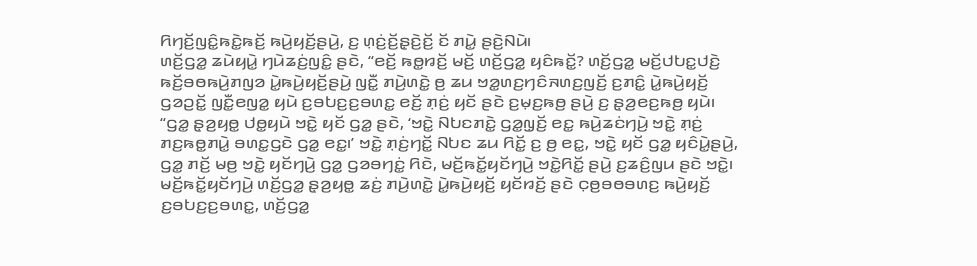ꤖꤚꤢꤩ꤬ꤜꤢꤨ꤭ꤒꤢꤧ꤭ꤒꤢꤩ꤬ ꤒꤣꤧ꤬ꤟꤢꤩ꤬ꤔꤣꤧ꤬, ꤢ꤬ ꤛ꤫ꤢꤦ꤬ꤢꤩ꤬ꤔ꤫ꤢꤧ꤬ꤢꤩ꤬ ꤢꤩ ꤊꤣꤧ꤭ ꤔꤢꤧ꤬ꤡꤣꤧ꤯
ꤛꤢꤩ꤬ꤞꤤ꤭ ꤘꤣꤧꤟꤣꤧ꤭ ꤚꤣꤧꤘꤢꤦ꤬ꤜꤢꤨ꤭ ꤔꤢꤧ, “ꤕꤢꤩ꤬ ꤒꤥ꤭ꤙꤢꤩ꤬ ꤗꤢꤩ꤬ ꤛꤢꤩ꤬ꤞꤤ꤭ ꤟꤢꤨꤒꤢꤩ꤭? ꤛꤢꤩ꤬ꤞꤤ꤭ ꤗꤢꤩ꤬ꤓꤝꤢ꤭ꤓꤢꤧ꤬ ꤒꤢꤩ꤬ꤋꤥꤒꤣꤧ꤬ꤊꤜꤤ ꤣꤧ꤭ꤒꤣꤧ꤬ꤟꤢꤩ꤬ꤔꤣꤧ꤬ ꤜꤢꤪ꤭ ꤊꤣꤧ꤬ꤛꤢꤧ꤭ ꤥ꤬ ꤘꤣ ꤠꤤ꤭ꤛꤢ꤬ꤚꤢꤨꤏꤛꤢ꤬ꤜꤢꤩ꤬ ꤢ꤬ꤊꤢꤨ꤭ ꤣꤧ꤭ꤒꤣꤧ꤬ꤟꤢꤩ꤬ ꤞꤤꤑꤢꤩ꤭ ꤜꤢꤪ꤭ꤕꤜꤤ꤭ ꤟꤣꤧ ꤢ꤬ꤋꤝꤢ꤬ꤢ꤬ꤋꤛꤢ꤭ ꤕꤢꤩ꤬ ꤊ꤫ꤢꤦ꤬ ꤟꤢꤩ ꤔꤢꤧ ꤢ꤬ꤗ꤫ꤢ꤬ꤒꤥ꤬ ꤔꤣꤧ꤬ ꤢ꤬ ꤔ꤫ꤤ꤬ꤕꤢ꤬ꤒꤥ꤬ ꤟꤣꤧ꤯
“ꤞꤤ꤭ ꤔ꤫ꤤ꤬ꤟꤥ꤭ ꤓꤥ꤭ꤟꤣꤧ ꤠꤢꤧ꤭ ꤟꤢꤩ ꤞꤤ꤭ ꤔꤢꤧ, ‘ꤠꤢꤧ꤭ ꤡꤝꤢꤊꤢꤧ꤭ ꤞꤤ꤭ꤜ꤫ꤢꤩ꤬ ꤕꤢ꤭ ꤒꤣꤧ꤬ꤘꤢꤦꤚꤣꤧ꤬ ꤠꤢꤧ꤭ ꤊ꤫ꤢꤦ꤬ ꤊꤢ꤬ꤒꤥ꤭ꤊꤣꤧ꤭ ꤋꤛꤢ꤭ꤞꤢꤧ ꤞꤤ꤭ ꤕꤢ꤭꤯’ ꤠꤢꤧ꤭ ꤊ꤫ꤢꤦ꤬ꤚꤢꤩ꤭ ꤡꤝꤢ ꤘꤣ ꤖꤢꤩ꤭ ꤢ꤬ ꤥ꤬ ꤕꤢ꤭, ꤠꤢꤧ꤭ ꤟꤢꤩ ꤞꤤ꤭ ꤟꤢꤨꤣꤧ꤭ꤔꤣꤧ꤬, ꤞꤤ꤭ ꤊꤢꤩ꤬ ꤗꤥ꤬ ꤠꤢꤧ꤭ ꤟꤢꤩꤚꤣꤧ꤬ ꤞꤤ꤭ ꤞꤤꤋꤚꤢꤦ꤭ ꤖꤢꤧ, ꤗꤢꤩ꤬ꤒꤢꤩ꤭ꤟꤢꤩꤚꤣꤧ꤬ ꤠꤢꤧ꤭ꤖꤢꤩ꤭ ꤔꤣꤧ꤬ ꤢ꤬ꤘꤢꤨ꤬ꤜꤣ ꤔꤢꤧ ꤠꤢꤧ꤭꤯
ꤗꤢꤩ꤬ꤒꤢꤩ꤭ꤟꤢꤩꤚꤣꤧ꤬ ꤛꤢꤩ꤬ꤞꤤ꤭ ꤔ꤫ꤤ꤬ꤟꤥ꤭ ꤘꤢꤦ꤬ ꤊꤣꤧ꤬ꤛꤢꤧ꤭ ꤣꤧ꤭ꤒꤣꤧ꤬ꤟꤢꤩ꤬ ꤟꤢꤩꤙꤢꤩ꤬ ꤔꤢꤧ ꤍ꤫ꤥ꤬ꤋꤥꤋꤛꤢ꤬ ꤒꤣꤧ꤬ꤟꤢꤩ꤬ ꤢ꤬ꤋꤝꤢ꤬ꤢ꤬ꤋꤛꤢ꤭, ꤛꤢꤩ꤬ꤞꤤ꤭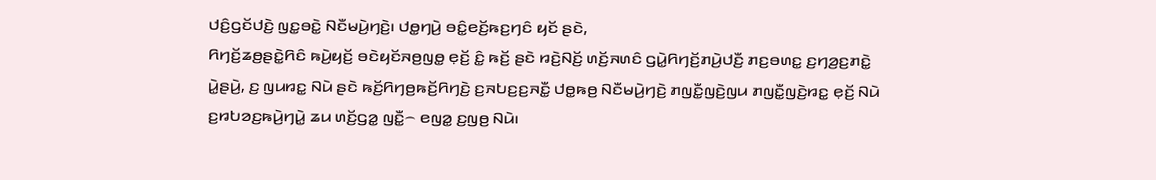ꤓꤢꤨ꤬ꤞꤢꤩꤓꤢꤧ꤬ ꤜꤢ꤭ꤋꤢꤧ꤭ ꤡꤢꤪꤗꤣꤧ꤬ꤚꤢꤧ꤬꤯ ꤓꤥ꤭ꤚꤣꤧ꤬ ꤋꤢꤨ꤭ꤕꤢꤩ꤬ꤒꤢ꤬ꤚꤢꤨ ꤟꤢꤩ ꤔꤢꤧ,
ꤖꤚꤢꤩ꤬ꤘꤥ꤬ꤔꤢꤧ꤭ꤖꤢꤨ ꤒꤣꤧ꤬ꤟꤢꤩ꤬ ꤋꤢꤧꤟꤢꤩꤏꤥ꤬ꤜꤥ꤭ ꤕ꤫ꤢꤩ꤬ ꤢꤨ꤭ ꤒꤢꤩ꤬ ꤔꤢꤧ ꤙꤢꤧ꤬ꤡꤢꤩ꤬ ꤛꤢꤩ꤬ꤏꤛꤢꤨ ꤞꤣꤧ꤭ꤖꤚꤢꤩ꤬ꤊꤣꤧ꤬ꤓꤢꤪ꤬ ꤊꤢ꤬ꤋꤛꤢ꤭ ꤢ꤬ꤚꤤ꤬ꤢ꤬ꤊꤢꤧ꤭ ꤣꤧ꤭ꤔꤣꤧ꤬, ꤢ꤬ ꤜꤣꤙꤢ꤭ ꤡꤣꤧ ꤔꤢꤧ ꤒꤢꤩ꤬ꤖꤚꤥ꤬ꤒꤢꤩ꤬ꤖꤚꤢꤧ꤬ ꤢ꤬ꤏꤝꤢ꤬ꤢ꤬ꤏꤢꤪ꤭ ꤓꤥ꤭ꤒꤥ꤬ ꤡꤢꤪꤗꤣꤧ꤬ꤚꤢꤧ꤬ ꤊꤜꤢꤪ꤭ꤜꤢꤧ꤬ꤜꤣ ꤊꤜꤢꤪ꤭ꤜꤢꤧ꤬ꤙꤢ꤭ ꤕ꤫ꤢꤩ꤬ ꤡꤣꤧ ꤢ꤬ꤙꤝꤤꤢ꤬ꤒꤣꤧ꤬ꤚꤣꤧ꤭ ꤘꤣ ꤛꤢꤩ꤬ꤞꤤ꤭ ꤜꤢꤪ꤭꤮ ꤕꤜꤤ꤭ ꤢ꤬ꤜꤥ꤬ ꤡꤣꤧ꤯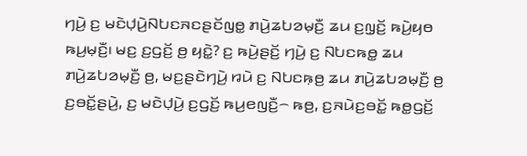ꤚꤣꤧ꤬ ꤢ꤬ ꤗꤢꤧꤓ꤫ꤣꤧ꤬ꤡꤝꤢꤏꤢꤔꤢꤩꤜꤥ꤭ ꤊꤣꤧ꤬ꤘꤝꤤꤗ꤫ꤢꤪ꤬ ꤘꤣ ꤢ꤬ꤜ꤫ꤢꤩ꤬ ꤒꤣꤧ꤬ꤟꤥ ꤒꤣ꤬ꤗ꤫ꤢꤪ꤬꤯ ꤗꤢ꤬ ꤢ꤬ꤞꤢꤩ꤬ ꤥ꤬ ꤟꤢꤧ꤭? ꤢ꤬ ꤒꤣꤧ꤬ꤔꤢꤩ꤬ ꤚꤣꤧ꤬ ꤢ꤬ ꤡꤝꤢꤒꤥ꤭ ꤘꤣ ꤊꤣꤧ꤬ꤘꤝꤤꤗ꤫ꤢꤪ꤬ ꤥ꤬, ꤗꤢ꤬ꤔꤢꤧꤚꤣꤧ꤬ ꤙꤣꤧ ꤢ꤬ ꤡꤝꤢꤒ꤫ꤥ꤬ ꤘꤣ ꤊꤣꤧ꤬ꤘꤝꤤꤗ꤫ꤢꤪ꤬ ꤥ꤬ ꤢ꤬ꤋꤢꤩ꤭ꤔꤣꤧ꤬, ꤢ꤬ ꤗꤢꤧꤓ꤫ꤣꤧ꤬ ꤢ꤬ꤞꤢꤩ꤬ ꤒꤣ꤬ꤕꤜꤢꤪ꤬꤮ ꤒꤥ꤬, ꤢ꤬ꤏꤣꤧꤢ꤬ꤋꤢꤩ꤭ ꤒꤥ꤭ꤞꤢꤩ꤬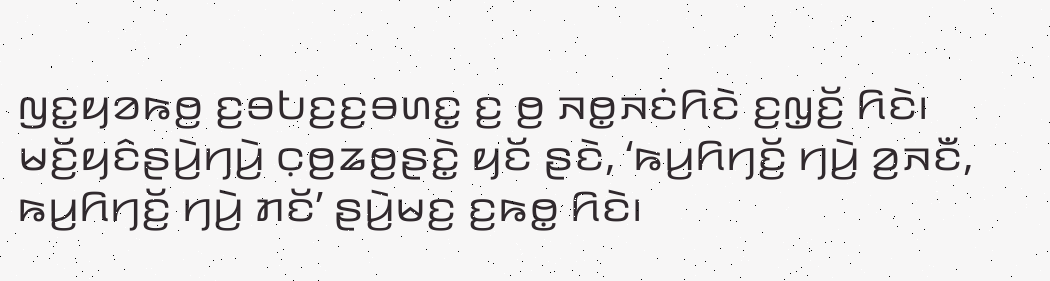ꤜꤢ꤭ꤟꤤꤒꤥ꤬ ꤢ꤬ꤋꤝꤢ꤬ꤢ꤬ꤋꤛꤢ꤭ ꤢ꤬ ꤥ꤬ ꤏꤥ꤭ꤏꤢꤦꤖꤢꤧ ꤢ꤬ꤜ꤫ꤢꤩ꤬ ꤖꤢꤧ꤯
ꤗꤢꤩ꤬ꤟꤢꤨꤔꤣꤧ꤬ꤚꤣꤧ꤬ ꤍ꤫ꤥ꤬ꤘꤥ꤬ꤔꤢꤧ꤭ ꤟꤢꤩ ꤔꤢꤧ, ‘ꤒꤣ꤬ꤖꤚꤢꤩ꤬ ꤚꤣꤧ꤬ ꤤ꤬ꤏꤢꤪ, ꤒꤣ꤬ꤖꤚꤢꤩ꤬ ꤚꤣꤧ꤬ ꤊꤢꤩ’ ꤔꤣꤧ꤬ꤗꤢ꤬ ꤢ꤬ꤒꤥ꤭ ꤖꤢꤧ꤯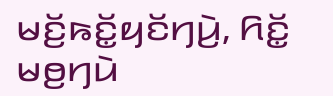ꤗꤢꤩ꤬ꤒꤢꤩ꤭ꤟꤢꤩꤚꤣꤧ꤬, ꤖꤢꤩ꤭ ꤗꤥ꤬ꤚꤣꤧ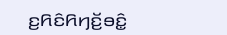ꤢ꤬ꤖꤢꤨꤖꤚꤢꤩ꤬ꤋꤢꤨ꤭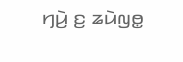ꤚꤣꤧ꤬ ꤢ꤬ ꤘꤣꤧꤜꤥ꤭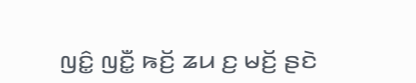ꤜꤢꤨ꤭ ꤜꤢꤪ꤭ ꤒꤢꤩ꤬ ꤘꤣ ꤢ꤬ ꤗꤢꤩ꤬ ꤔꤢꤧ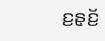ꤢ꤬ꤔ꤫ꤢꤩ꤬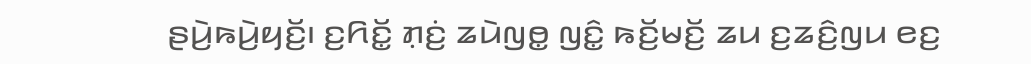ꤔꤣꤧ꤬ꤒꤣꤧ꤬ꤟꤢꤩ꤬꤯ ꤢ꤬ꤖꤢꤩ꤭ ꤊ꤫ꤢꤦ꤬ ꤘꤣꤧꤜꤥ꤭ ꤜꤢꤨ꤭ ꤒꤢꤩ꤬ꤗꤢꤩ꤬ ꤘꤣ ꤢ꤬ꤘꤢꤨ꤬ꤜꤣ ꤕꤢ꤬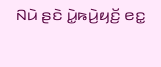ꤡꤣꤧ ꤔꤢꤧ ꤣꤧ꤭ꤒꤣꤧ꤬ꤟꤢꤩ꤬ ꤕꤢ꤭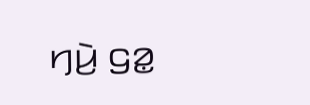ꤚꤣꤧ꤬ ꤞꤤ꤭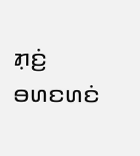ꤊ꤫ꤢꤦ꤬ ꤋꤛꤢꤛꤢꤦ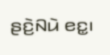ꤔꤢꤧ꤬ꤡꤣꤧ ꤕꤢ꤭꤯